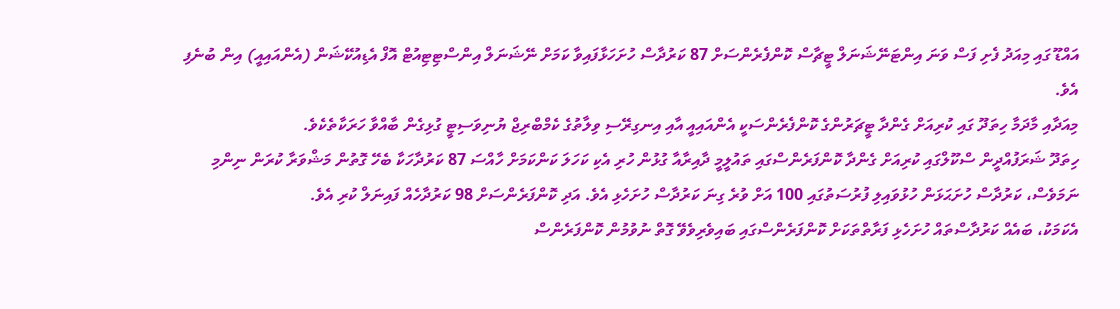އައްޑޫ ގައި މިއަދު ފެށި ފަސް ވަނަ އިންޓަނޭޝަނަލް ޓީޗާސް ކޮންފެރެންސަށް 87 ކަރުދާސް ހުށަހަޅާފައިވާ ކަމަށް ނޭޝަނަލް އިންސްޓިޓިއުޓް އޮފް އެޑިއުކޭޝަން (އެންއައިއީ) އިން ބުނެފި އެވެ.
މިއަދާއި މާދަމާ ހިތަދޫ ގައި ކުރިއަށް ގެންދާ ޓީޗަރުންގެ ކޮންފެރެންސަކީ އެންއައިއީ އާއި އިނގިރޭސި ވިލާތުގެ ކެމްބްރިޖް ޔުނިވަސިޓީ ގުޅިގެން ބާއްވާ ހަރަކާތެކެވެ.
ހިތަދޫ ޝަރަފުއްދީން ސްކޫލްގައި ކުރިއަށް ގެންދާ ކޮންފަރެންސްގައި ތައުލީމީ ދާއިރާއާ ގުޅުން ހުރި އެކި ކަހަލަ ކަންކަމަށް ހާއްސަ 87 ކަރުދާހަކާ ބެހޭ ގޮތުން މަޝްވަރާ ކުރަން ނިންމި ނަމަވެސް، ކަރުދާސް ހުށަޙަޅަން ހުޅުވައިލި ފުރުސަތުގައި 100 އަށް ވުރެ ގިނަ ކަރުދާސް ހުށަހެޅި އެވެ. އަދި ކޮންފަރެންސަށް 98 ކަރުދާހެއް ފައިނަލް ކުރި އެވެ.
އެކަމަކު، ބައެއް ކަރުދާސްތައް ހުށަހެޅި ފަރާތްތަކަށް ކޮންފަރެންސްގައި ބައިވެރިވެވޭ ގޮތް ނުވުމުން ކޮންފަރެންސް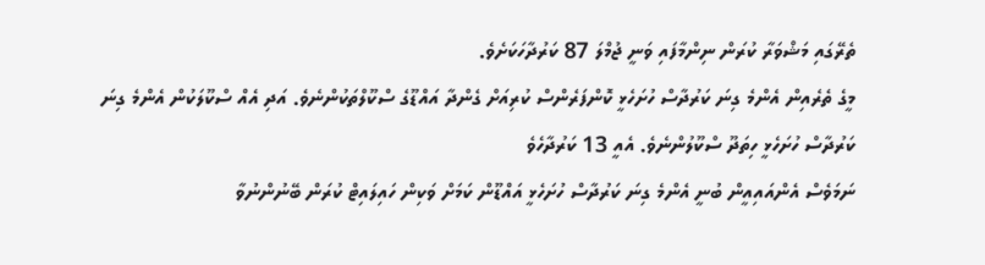ތެރޭގައި މަޝްވަރާ ކުރަން ނިންމާފައި ވަނީ ޖުމްލަ 87 ކަރުދާހަކަށެވެ.
މީގެ ތެރެއިން އެންމެ ގިނަ ކަރުދާސް ހުށަހެޅީ ކޮންފަރެންސް ކުރިއަށް ގެންދާ އައްޑޫގެ ސްކޫލްތަކުންނެވެ. އަދި އެއް ސްކޫލަކުން އެންމެ ގިނަ ކަރުދާސް ހުށަހެޅީ ހިތަދޫ ސްކޫލުންނެވެ. އެއީ 13 ކަރުދާހެވެ
ނަމަވެސް އެންއައިއީން ބުނީ އެންމެ ގިނަ ކަރުދާސް ހުށަހެޅީ އައްޑޫން ކަމަށް ވަކިން ހައިލައިޓް ކުރަން ބޭނުންނުވާ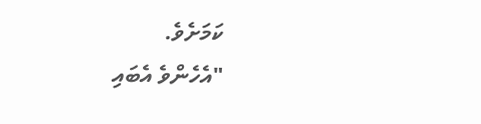ކަމަށެވެ.
"އެހެންވެ އެބައި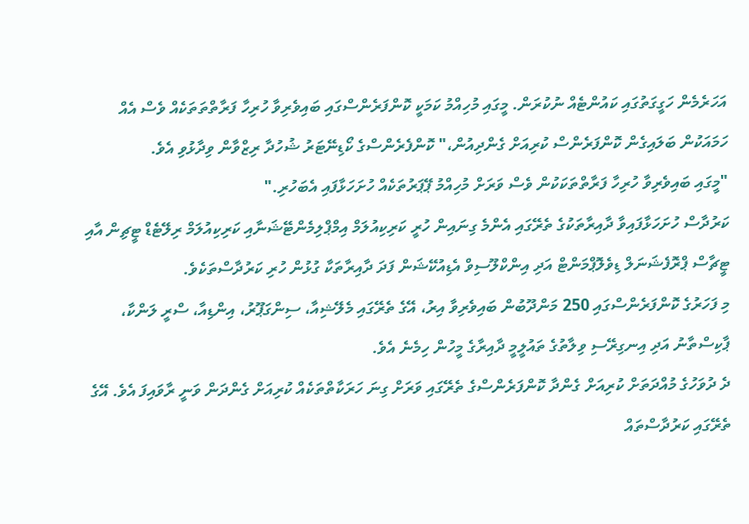އަހަރެމެން ހަގީގަތުގައި ކައުންޓެއް ނުކުރަން. މީގައި މުހިއްމު ކަމަކީ ކޮންފަރެންސްގައި ބައިވެރިވާ ހުރިހާ ފަރާތްތަތަކެއް ވެސް އެއް ހަމައަކުން ބަލައިގެން ކޮންފަރެންސް ކުރިއަށް ގެންދިއުން،" ކޮންފެރެންސްގެ ކޯޑިނޭޓަރު ޝުހުދާ ރިޒްވާން ވިދާޅުވި އެވެ.
"މީގައި ބައިވެރިވާ ހުރިހާ ފަރާތްތަކަކުން ވެސް ވަރަށް މުހިއްމު ޕޭޕަރުތަކެއް ހުށަހަޅާފައި އެބަހުރި."
ކަރުދާސް ހުށަހަޅާފައިވާ ދާއިރާތަކުގެ ތެރޭގައި އެންމެ ގިނައިން ހުރީ ކަރިކިއުލަމް އިމްޕްލިމެންޓޭޝަނާއި ކަރިކިއުލަމް ރިލޭޓެޑް ޓީޗިން އާއި ޓީޗާސް ޕްރޮފެޝަނަލް ޑިވެލޮޕްމަންޓް އަދި އިންކްލޫސިވް އެޑިއުކޭޝަން ފަދަ ދާއިރާތަކާ ގުޅުން ހުރި ކަރުދާސްތަކެވެ.
މި ފަހަރުގެ ކޮންފަރެންސްގައި 250 މަންދޫބުން ބައިވެރިވާ އިރު، އޭގެ ތެރޭގައި މެލޭޝިއާ، ސިންގަޕޫރު، އިންޑިއާ، ސްރީ ލަންކާ، ޕާކިސްތާނު އަދި އިނގިރޭސި ވިލާތުގެ ތައުލީމީ ދާއިރާގެ މީހުން ހިމެނެ އެވެ.
ދެ ދުވަހުގެ މުއްދަތަށް ކުރިއަށް ގެންދާ ކޮންފަރެންސްގެ ތެރޭގައި ވަރަށް ގިނަ ހަރަކާތްތަކެއް ކުރިއަށް ގެންދަން ވަނީ ރާވައިފަ އެވެ. އޭގެ ތެރޭގައި ކަރުދާސްތައް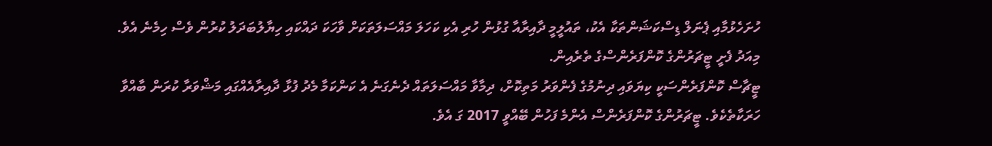ހުށަހެޅުމާއި ޕެނަލް ޑިސްކަޝަންތަކާ އެކު، ތައުލީމީ ދާއިރާއާ ގުޅުން ހުރި އެކި ކަހަލަ މައްސަލަތަކަށް ވާހަކަ ދައްކައި ހިޔާލުބަދަލު ކުރުން ވެސް ހިމެނެ އެވެ.
މިއަދު ފެށީ ޓީޗަރުންގެ ކޮންފަރެންސްގެ ތެރެއިން.
ޓީޗާސް ކޮންފަރެންސަކީ ކިޔަވައި ދިނުމުގެ ފެންވަރު މަތިކޮށް، ދިމާވާ މައްސަލަތައް ދެނެގަނެ އެ ކަންކަމާ މެދު ފުޅާ ދާއިރާއެއްގައި މަޝްވަރާ ކުރަން ބާއްވާ ހަރަކާތެކެވެ. ޓީޗަރުންގެ ކޮންފަރެންސް އެންމެ ފަހުން ބޭއްވީ 2017 ގަ އެވެ.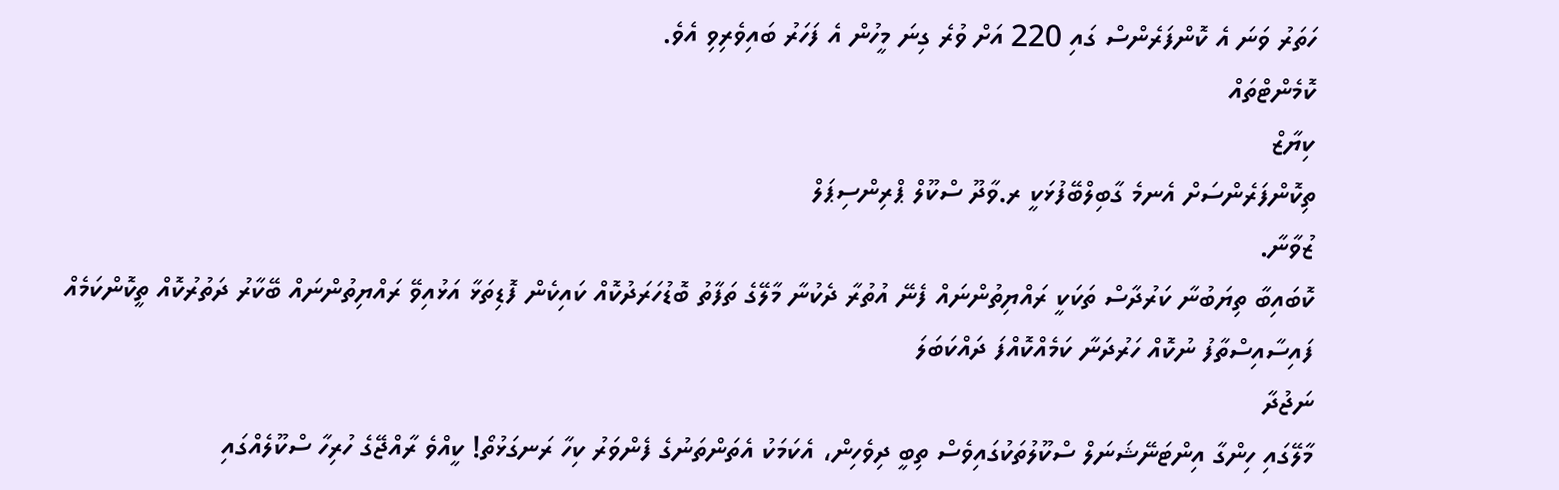ހަތަރު ވަނަ އެ ކޮންފަރެންސް ގައި 220 އަށް ވުރެ ގިނަ މީހުން އެ ފަހަރު ބައިވެރިވި އެވެ.
ކޮމެންޓްތައް
ކިޔާޒް
ތިކޮންފަރެންސަށް އެނމެ ގާބިލްބޭފުޅަކީ ރ.ވާދޫ ސްކޫލް ޕްރިންސިޕަލް
ޒުވާނާ.
ކޮބައިބާ ތިޔަބުނާ ކަރުދާސް ތަކަކީ ރައްޔިތުންނައް ފެނޭ އުތުރާ ދެކުނާ މާލޭގެ ތަފާތު ބޮޑުހަރަދުކޮއް ކައިކެން ފޮޑިތަޅާ އަޅުއިވޭ ރައްޔިތުންނައް ބޭކާރު ދަތުރުކޮއް ތީކޮންކަމެއް ފައިސާއިސްތާފު ނުކޮއް ހަރުދަނާ ކަމެއްކޮއްފަ ދައްކަބަލަ
ނަޖުދާ
މާލޭގައި ހިންގާ އިންޓަނޭޝަނަލް ސްކޫލުތަކުގައިވެސް ތިބީ ދިވެހިން، އެކަމަކު އެތަންތަނުގެ ފެންވަރު ކިހާ ރަނގަޅުތޯ! ކީއްވެ ރާއްޖޭގެ ހުރިހާ ސްކޫލެއްގައި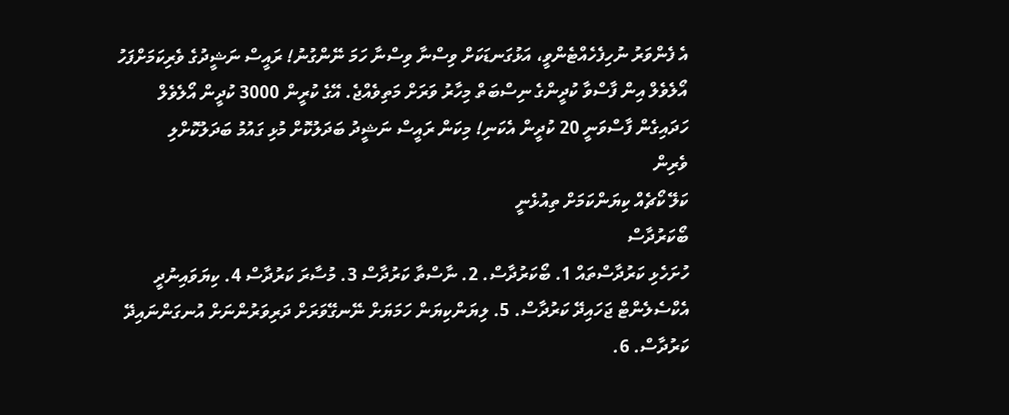އެ ފެންވަރު ނުހިފެހެއްޓެންވީ، އަޅުގަނޑަކަށް ވިސްނާ ވިސްނާ ހަމަ ނޭންގުނު! ރައީސް ނަޝީދުގެ ވެރިކަމަށްފަހު އޯލެވެލް އިން ފާސްވާ ކުދީންގެ ނިސްބަތް މިހާރު ވަރަށް މަތިވެއްޖެ. އޭގެ ކުރީން 3000 ކުދީން އޯލެވެލް ހަދައިގެން ފާސްވަނީ 20 ކުދީން އެކަނި! މިކަން ރައީސް ނަޝީދު ބަދަލުކޮށް މުޅި ގައުމު ބަދަލުކޮށްލި
ވެރިން
ކަލޭ ކޯޗެއް ކިޔަންކަމަށް ތިއުޅެނީ
ބޯކަރުދާސް
ހުށަހެޅި ކަރުދާސްތައް 1. ބޯކަރުދާސް. 2. ނާސްތާ ކަރުދާސް 3. މުސާރަ ކަރުދާސް 4. ކިޔަވައިނުދީ އެކްސެލެންޓް ޖަހައިދޭ ކަރުދާސް. 5. ލިޔަންކިޔަން ހަމަޔަށް ނޭނގޭވަރަށް ދަރިވަރުންނަށް އުނގަންނައިދޭ ކަރުދާސް. 6.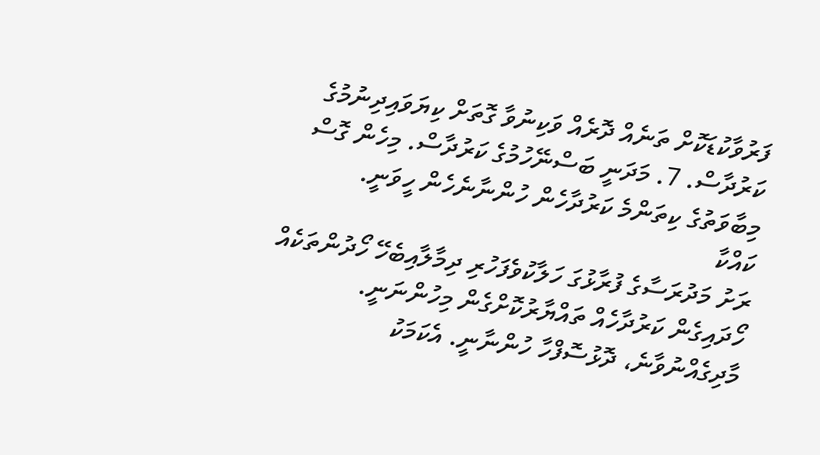ފަރުވާކުޑަކޮށް ތަނެއް ދޮރެއް ވަކިނުވާ ގޮތަށް ކިޔަވައިދިނުމުގެ ކަރުދާސް. 7. މަދަނީ ބަސްނޭހުމުގެ ކަރުދާސް. މިހެން ގޮސް މިބާވަތުގެ ކިތަންމެ ކަރުދާހެން ހުންނާނެހެން ހީވަނީ.
ކައްކާ
ރަށު މަދުރަސާގެ ފުރާޅުގަ ހަލާކުވެފަހުރި ދިމާލާއިބެހޭ ހޯދުންތަކެއް ހޯދައިގެން ކަރުދާހެއް ތައްޔާރުކޮށްގެން މިހުންނަނީ. މާދިގެއްނުވާނެ، ދޮޅުސޮފްހާ ހުންނާނީ. އެކަމަކު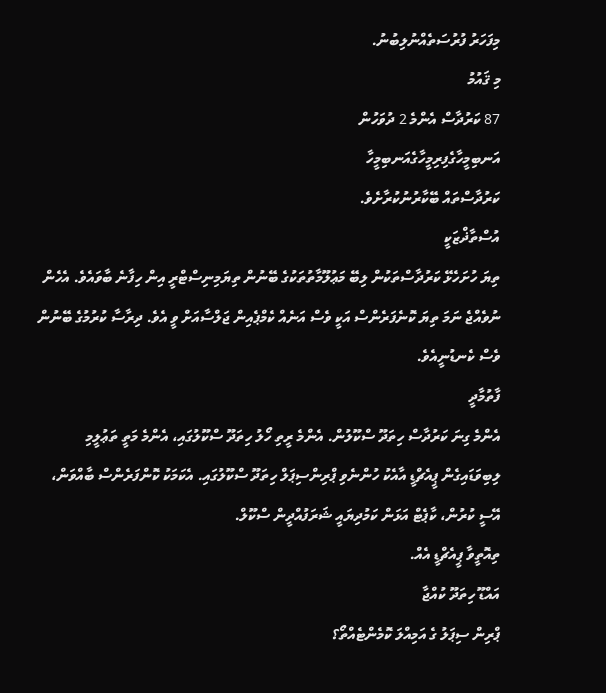މިފަހަރު ފުރުސަތެއްނުލިބުނު.
މި ޤައުމު
87 ކަރުދާސް އެންމެ 2 ދުވަހުން
އަނބިމީހާގެފިރިމީހާގެއަނބިމީހާ
ކަރުދާސްތައް ބޭކާރުނުކުރާށެވެ.
އުސްތާޛްޒަކީ
ތިޔަ ހުށަހެޅޭ ކަރުދާސްތަކުން ލިބޭ މަޢުލޫމާތުތަކުގެ ބޭނުން ތިޔަމިނިސްޓްރީ އިން ހިފާނެ ބާވައެވެ. އެހެން ނުވެއްޖެ ނަމަ ތިޔަ ކޮނެފަރެންސް އަކީ ވެސް އަނެއް ކެމްޕެއިން ޖަލްސާއަށް ވީ އެވެ. ދިރާސާ ކުރުމުގެ ބޭނުން ވެސް ކެނޑުނީއެވެ.
ފާތުމާދީ
އެންމެ ގިނަ ކަރުދާސް ހިތަދޫ ސްކޫލުން. އެންމެ ރީތި ހޯލު ހިތަދޫ ސްކޫލުގައި، އެންމެ މަތީ ތަޢުލީމި ލިބިވަޑައިގެން ޕީއެޗްޑީ އާއެކު ހުންނެވި ޕްރިންސިޕަލް ހިތަދޫ ސްކޫލުގައި. އެކަމަކު ކޮންފަރެންސް ބާއްވަން، އޭސީ ކުރުން، ކާޕެޓް އަޅަން ކަމުދިޔައީ ޝަރަފުއްދީން ސްކޫލް.
ތިއޮތީވާ ޕީއެޗްޑީ އެއް.
އައްޑޫ ހިތަދޫ ކުއްޖާ
ޕްރިން ސިޕަލު ގެ އަމިއްލަ ކޮމެންޓެއްތޯ؟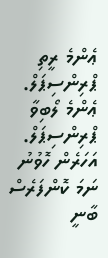ޢެންމެ ރީތި ޕްރިންސިޕަލް. ޢެންމެ ލޯބިވާ ޕްރިންސިޕަލް. އަހަރެން ހޮވުނު ނަމަ ކޮންފަރެސް ބާނީ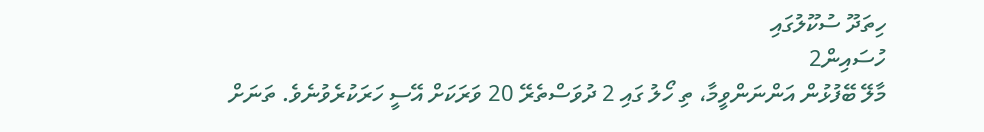ހިތަދޫ ސުކޫލުގައި
ހުސައިން2
މާލޭ ބޭފުޅުން އަންނަންވީމާ، ތި ހޯލު ގައި 2 ދުވަސްތެރޭ 20 ވަރަކަށް އޭސީ ހަރަކުރެވުނެވެ. ތަނަށް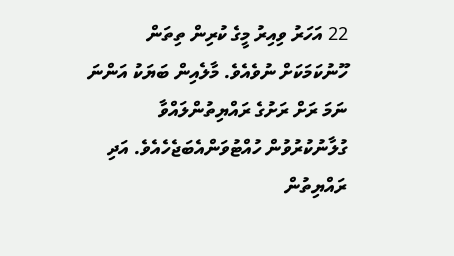22 އަހަރު ވިއިރު މީގެ ކުރިން ތިތަން ހޫނުކަމަކަށް ނުވެއެވެ. މާލެއިން ބަޔަކު އަންނަ ނަމަ ރަށް ރަށުގެ ރައްޔިތުންލައްވާ ގުލާނުކުރުވުން ހުއްޓުވަންއެބަޖެހެއެވެ. އަދި ރައްޔިތުން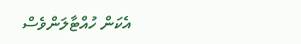އެކަން ހުއްޓާލަންވެސް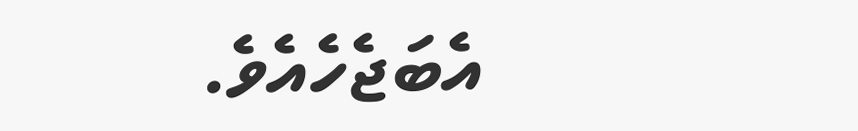އެބަޖެހެއެވެ.